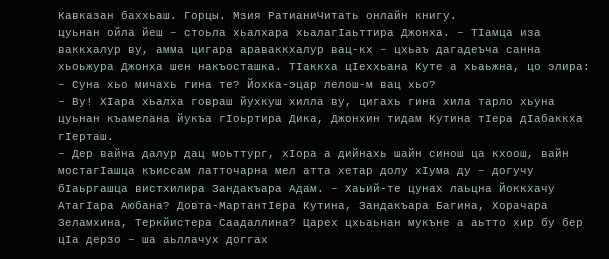Кавказан баххьаш. Горцы. Мзия РатианиЧитать онлайн книгу.
цуьнан ойла йеш – стоьла хьалхара хьалагIаьттира Джонха. – ТIамца иза ваккхалур ву, амма цигара араваккхалур вац-кх – цхьаъ дагадеъча санна хьоьжура Джонха шен накъосташка. ТIаккха цIеххьана Куте а хьаьжна, цо элира:
– Суна хьо мичахь гина те? Йохка-эцар лелош-м вац хьо?
– Ву! ХIара хьалха говраш йухкуш хилла ву, цигахь гина хила тарло хьуна цуьнан къамелана йукъа гIоьртира Дика, Джонхин тидам Кутина тIера дIабаккха гIерташ.
– Дер вайна далур дац моьттург, хIора а дийнахь шайн синош ца кхоош, вайн мостагIашца къиссам латточарна мел атта хетар долу хIума ду – догучу бIаьргашца вистхилира Зандакъара Адам. – Хаьий-те цунах лаьцна Йоккхачу АтагIара Аюбана? Довта-МартантIера Кутина, Зандакъара Багина, Хорачара Зеламхина, Теркйистера Саадаллина? Царех цхьаьнан мукъне а аьтто хир бу бер цIа дерзо – ша аьллачух доггах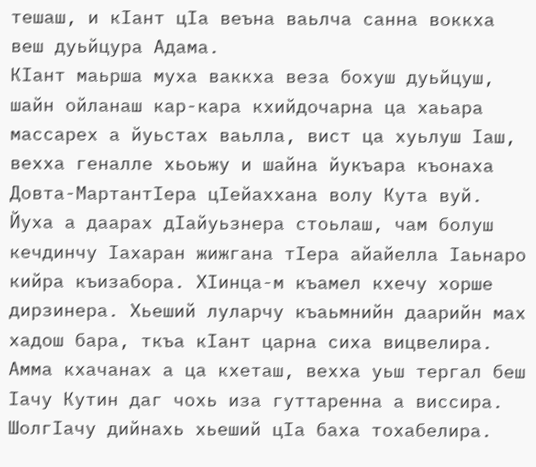тешаш, и кIант цIа веъна ваьлча санна воккха веш дуьйцура Адама.
КIант маьрша муха ваккха веза бохуш дуьйцуш, шайн ойланаш кар-кара кхийдочарна ца хаьара массарех а йуьстах ваьлла, вист ца хуьлуш Iаш, вехха геналле хьоьжу и шайна йукъара къонаха Довта-МартантIера цIейаххана волу Кута вуй. Йуха а даарах дIайуьзнера стоьлаш, чам болуш кечдинчу Iахаран жижгана тIера айайелла Iаьнаро кийра къизабора. ХIинца-м къамел кхечу хорше дирзинера. Хьеший луларчу къаьмнийн даарийн мах хадош бара, ткъа кIант царна сиха вицвелира. Амма кхачанах а ца кхеташ, вехха уьш тергал беш Iачу Кутин даг чохь иза гуттаренна а виссира.
ШолгIачу дийнахь хьеший цIа баха тохабелира.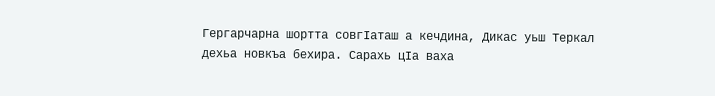Гергарчарна шортта совгIаташ а кечдина, Дикас уьш Теркал дехьа новкъа бехира. Сарахь цIа ваха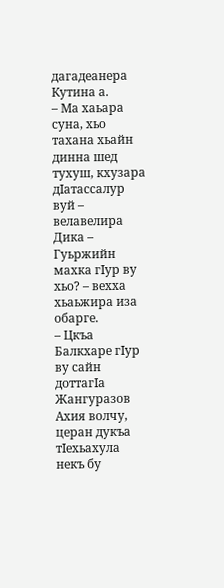дагадеанера Кутина а.
– Ма хаьара суна, хьо тахана хьайн динна шед тухуш, кхузара дIатассалур вуй – велавелира Дика – Гуьржийн махка гIур ву хьо? – вехха хьаьжира иза обарге.
– Цкъа Балкхаре гIур ву сайн доттагIа Жангуразов Ахия волчу, церан дукъа тIехьахула некъ бу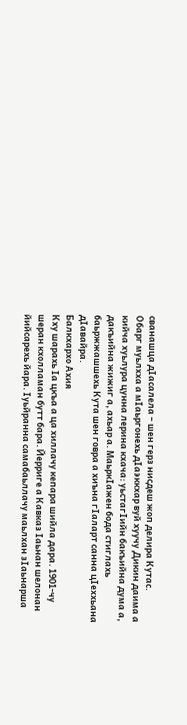сванашца дIасалела – шен герз нисдеш жоп делира Кутас.
Обарг муьлхха а мIаьргонехь дIаэккхар вуй хуучу Дикин даима а кийча хуьлура цунна лерина кхача: уьстагIийн бакъийна дума а, дакъийна жижиг а, ахьар а. МаьркIажен бода стиглахь баьржжашшехь Кута шен говра а хиъна гIаларт санна цIеххьана дIавайра.
Балкхархо Ахия
Кху шарахь Iа цкъа а ца хиллачу кепара шийла дара. 1901-чу шеран кхолламан бутт бара. Йерриге а Кавказ Iаьнан шелонан йийсарехь йара. Iуьйранна самабаьллачу маьлхан зIаьнарша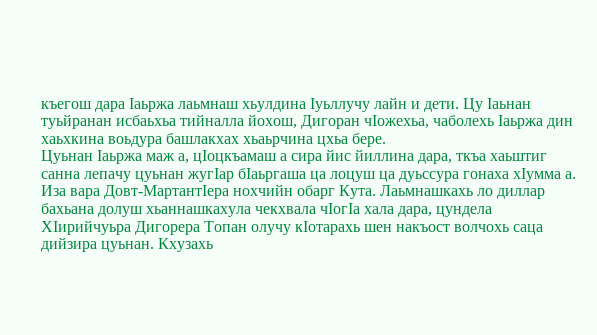къегош дара Iаьржа лаьмнаш хьулдина Iуьллучу лайн и дети. Цу Iаьнан туьйранан исбаьхьа тийналла йохош, Дигоран чIожехьа, чаболехь Iаьржа дин хаьхкина воьдура башлакхах хьаьрчина цхьа бере.
Цуьнан Iаьржа маж а, цIоцкъамаш а сира йис йиллина дара, ткъа хаьштиг санна лепачу цуьнан жугIар бIаьргаша ца лоцуш ца дуьссура гонаха хIумма а.
Иза вара Довт-МартантIера нохчийн обарг Кута. Лаьмнашкахь ло диллар бахьана долуш хьаннашкахула чекхвала чIогIа хала дара, цундела ХIирийчуьра Дигорера Топан олучу кIотарахь шен накъост волчохь саца дийзира цуьнан. Кхузахь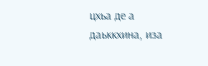цхьа де а даьккхина, иза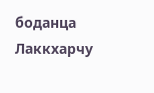боданца Лаккхарчу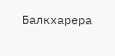Балкхарера